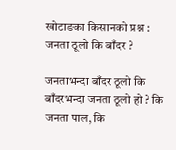खोटाङका किसानको प्रश्न : जनता ठूलो कि बाँदर ?

जनताभन्दा बाँदर ठूलो कि बाँदरभन्दा जनता ठूलो हो ? कि जनता पाल, कि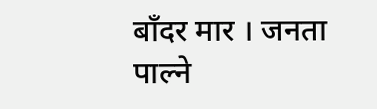बाँदर मार । जनता पाल्ने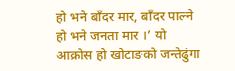हो भने बाँदर मार, बाँदर पाल्ने हो भने जनता मार ।’ यो आक्रोस हो खोटाङको जन्तेढुंगा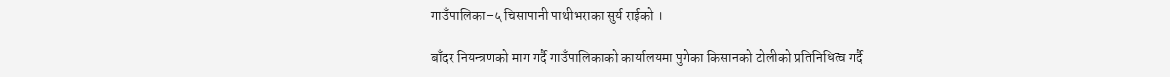गाउँपालिका–५ चिसापानी पाथीभराका सुर्य राईको ।

बाँदर नियन्त्रणको माग गर्दै गाउँपालिकाको कार्यालयमा पुगेका किसानको टोलीको प्रतिनिधित्व गर्दै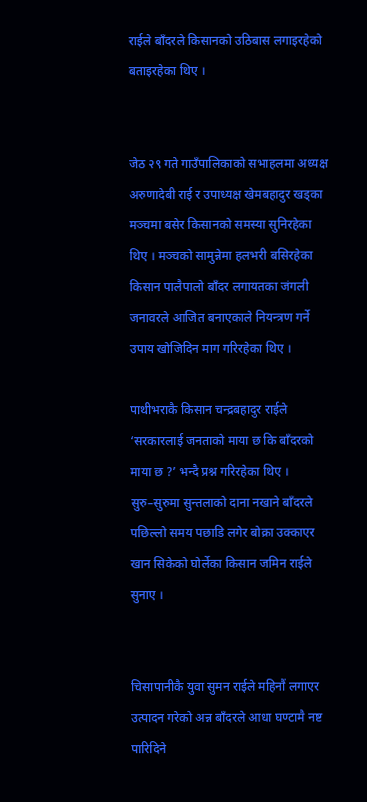राईले बाँदरले किसानको उठिबास लगाइरहेको बताइरहेका थिए ।


जेठ २९ गते गाउँपालिकाको सभाहलमा अध्यक्ष अरुणादेबी राई र उपाध्यक्ष खेमबहादुर खड्का मञ्चमा बसेर किसानको समस्या सुनिरहेका थिए । मञ्चको सामुन्नेमा हलभरी बसिरहेका किसान पालैपालो बाँदर लगायतका जंगली जनावरले आजित बनाएकाले नियन्त्रण गर्ने उपाय खोजिदिन माग गरिरहेका थिए ।

पाथीभराकै किसान चन्द्रबहादुर राईले ‘सरकारलाई जनताको माया छ कि बाँदरको माया छ ?’ भन्दै प्रश्न गरिरहेका थिए । सुरु–सुरुमा सुन्तलाको दाना नखाने बाँदरले पछिल्लो समय पछाडि लगेर बोक्रा उक्काएर खान सिकेको घोर्लेका किसान जमिन राईले सुनाए ।


चिसापानीकै युवा सुमन राईले महिनौं लगाएर उत्पादन गरेको अन्न बाँदरले आधा घण्टामै नष्ट पारिदिने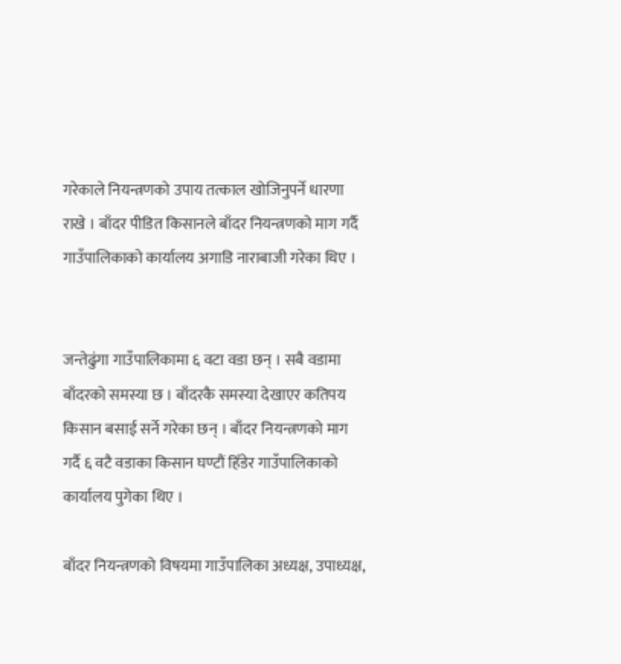गरेकाले नियन्त्रणको उपाय तत्काल खोजिनुपर्ने धारणा राखे । बाँदर पीडित किसानले बाँदर नियन्त्रणको माग गर्दै गाउँपालिकाको कार्यालय अगाडि नाराबाजी गरेका थिए ।


जन्तेढुंगा गाउँपालिकामा ६ वटा वडा छन् । सबै वडामा बाँदरको समस्या छ । बाँदरकै समस्या देखाएर कतिपय किसान बसाई सर्ने गरेका छन् । बाँदर नियन्त्रणको माग गर्दै ६ वटै वडाका किसान घण्टौं हिँडेर गाउँपालिकाको कार्यालय पुगेका थिए ।

बाँदर नियन्त्रणको विषयमा गाउँपालिका अध्यक्ष, उपाध्यक्ष,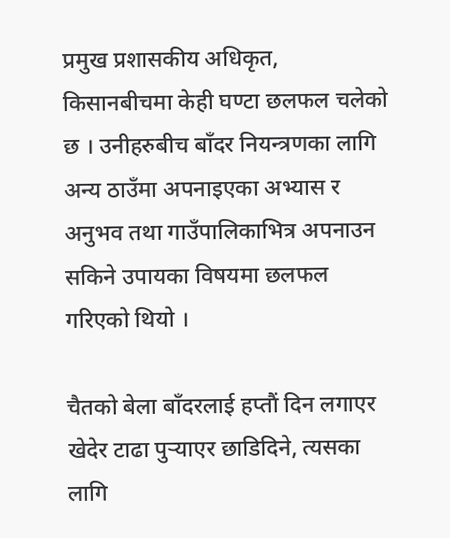प्रमुख प्रशासकीय अधिकृत, किसानबीचमा केही घण्टा छलफल चलेको छ । उनीहरुबीच बाँदर नियन्त्रणका लागि अन्य ठाउँमा अपनाइएका अभ्यास र अनुभव तथा गाउँपालिकाभित्र अपनाउन सकिने उपायका विषयमा छलफल गरिएको थियो ।

चैतको बेला बाँदरलाई हप्तौं दिन लगाएर खेदेर टाढा पुर्‍याएर छाडिदिने, त्यसका लागि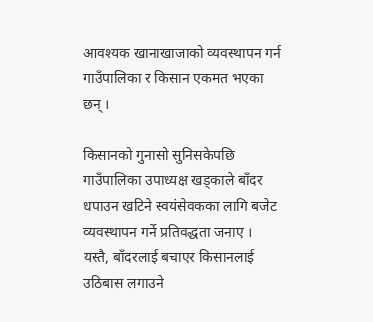आवश्यक खानाखाजाको व्यवस्थापन गर्न गाउँपालिका र किसान एकमत भएका छन् ।

किसानको गुनासो सुनिसकेपछि गाउँपालिका उपाध्यक्ष खड्काले बाँदर धपाउन खटिने स्वयंसेवकका लागि बजेट व्यवस्थापन गर्ने प्रतिवद्धता जनाए । यस्तै, बाँदरलाई बचाएर किसानलाई उठिबास लगाउने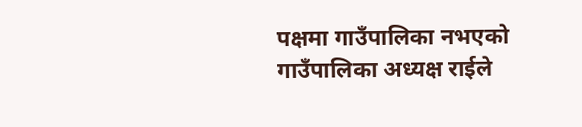पक्षमा गाउँपालिका नभएको गाउँपालिका अध्यक्ष राईले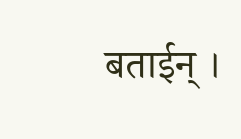बताईन् ।